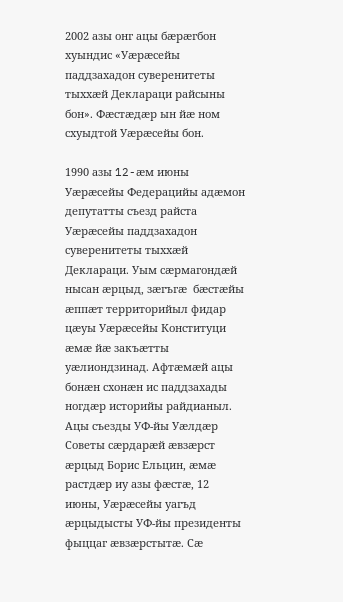2002 азы онг ацы бæрæгбон хуындис «Уæрæсейы паддзахадон суверенитеты тыххæй Деклараци райсыны бон». Фæстæдæр ын йæ ном схуыдтой Уæрæсейы бон.

1990 азы 12-æм июны Уæрæсейы Федерацийы адæмон депутатты съезд райста Уæрæсейы паддзахадон суверенитеты тыххæй Деклараци. Уым сæрмагондæй нысан æрцыд, зæгъгæ  бæстæйы æппæт территорийыл фидар цæуы Уæрæсейы Конституци æмæ йæ закъæтты уæлиондзинад. Афтæмæй ацы бонæн схонæн ис паддзахады ногдæр историйы райдианыл. Ацы съезды УФ-йы Уæлдæр Советы сæрдарæй æвзæрст æрцыд Борис Ельцин, æмæ растдæр иу азы фæстæ, 12 июны, Уæрæсейы уагъд æрцыдысты УФ-йы президенты фыццаг æвзæрстытæ. Сæ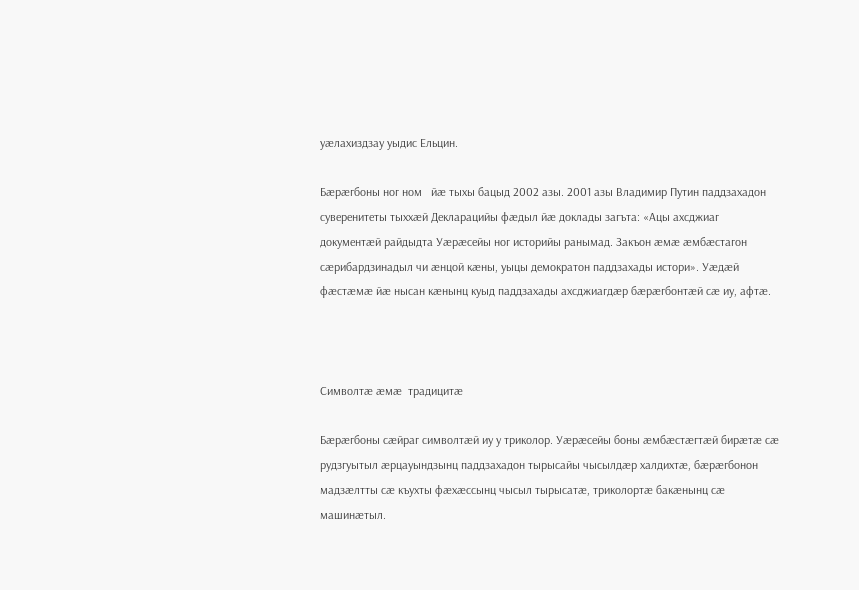уæлахиздзау уыдис Ельцин.

Бæрæгбоны ног ном   йæ тыхы бацыд 2002 азы. 2001 азы Владимир Путин паддзахадон суверенитеты тыххæй Декларацийы фæдыл йæ доклады загъта: «Ацы ахсджиаг документæй райдыдта Уæрæсейы ног историйы ранымад. Закъон æмæ æмбæстагон сæрибардзинадыл чи æнцой кæны, уыцы демократон паддзахады истори». Уæдæй фæстæмæ йæ нысан кæнынц куыд паддзахады ахсджиагдæр бæрæгбонтæй сæ иу, афтæ.



Символтæ æмæ  традицитæ

Бæрæгбоны сæйраг символтæй иу у триколор. Уæрæсейы боны æмбæстæгтæй бирæтæ сæ рудзгуытыл æрцауындзынц паддзахадон тырысайы чысылдæр халдихтæ, бæрæгбонон мадзæлтты сæ къухты фæхæссынц чысыл тырысатæ, триколортæ бакæнынц сæ машинæтыл.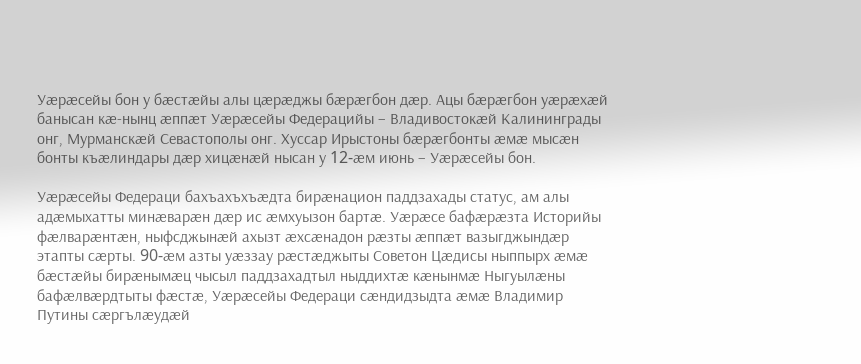Уæрæсейы бон у бæстæйы алы цæрæджы бæрæгбон дæр. Ацы бæрæгбон уæрæхæй банысан кæ-нынц æппæт Уæрæсейы Федерацийы – Владивостокæй Калининграды онг, Мурманскæй Севастополы онг. Хуссар Ирыстоны бæрæгбонты æмæ мысæн бонты къæлиндары дæр хицæнæй нысан у 12-æм июнь – Уæрæсейы бон.

Уæрæсейы Федераци бахъахъхъæдта бирæнацион паддзахады статус, ам алы адæмыхатты минæварæн дæр ис æмхуызон бартæ. Уæрæсе бафæрæзта Историйы фæлварæнтæн, ныфсджынæй ахызт æхсæнадон рæзты æппæт вазыгджындæр этапты сæрты. 90-æм азты уæззау рæстæджыты Советон Цæдисы ныппырх æмæ бæстæйы бирæнымæц чысыл паддзахадтыл ныддихтæ кæнынмæ Ныгуылæны бафæлвæрдтыты фæстæ, Уæрæсейы Федераци сæндидзыдта æмæ Владимир Путины сæргълæудæй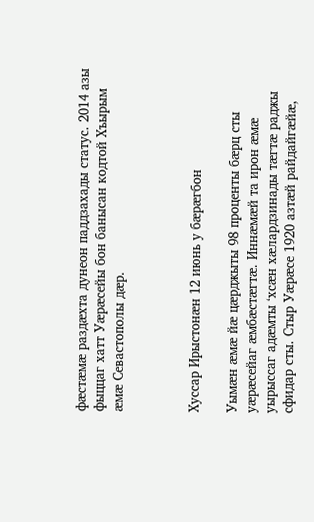фæстæмæ раздæхта дунеон паддзахады статус. 2014 азы фыццаг хатт Уæрæсейы бон банысан кодтой Хъырым æмæ Севастополы дæр.



Хуссар Ирыстонæн 12 июнь у бæрæгбон

Уымæн æмæ йæ цæрджыты 98 проценты бæрц сты уæрæсейаг æмбæстæгтæ. Иннæмæй та ирон æмæ уырыссаг адæмты ‘хсæн хæлардзинады тæгтæ раджы сфидар сты. Стыр Уæрæсе 1920 азтæй райдайгæйæ,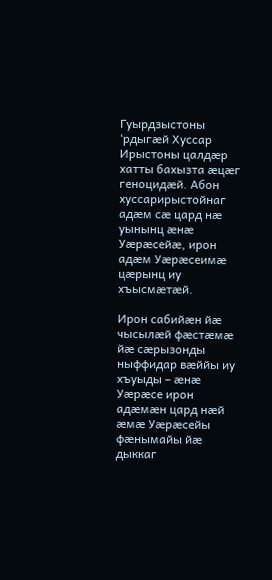Гуырдзыстоны ‘рдыгæй Хуссар Ирыстоны цалдæр хатты бахызта æцæг геноцидæй. Абон хуссарирыстойнаг адæм сæ цард нæ уынынц æнæ Уæрæсейæ, ирон адæм Уæрæсеимæ цæрынц иу хъысмæтæй.

Ирон сабийæн йæ чысылæй фæстæмæ йæ сæрызонды ныффидар вæййы иу хъуыды – æнæ Уæрæсе ирон адæмæн цард нæй æмæ Уæрæсейы фæнымайы йæ дыккаг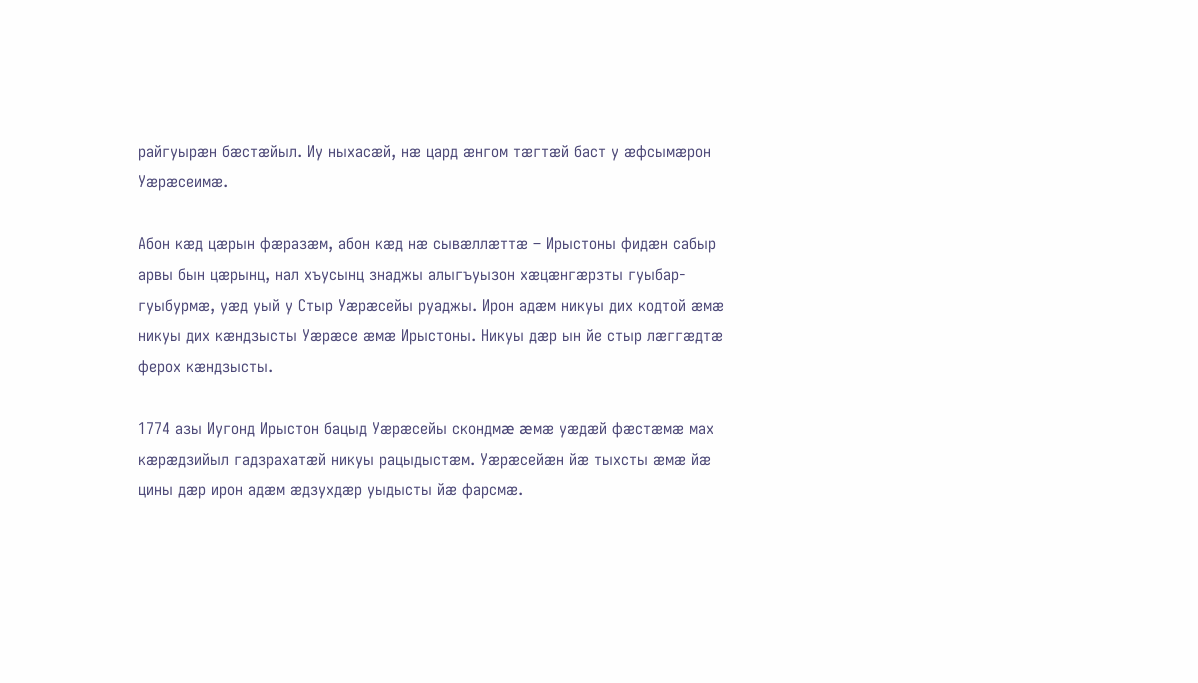райгуырæн бæстæйыл. Иу ныхасæй, нæ цард æнгом тæгтæй баст у æфсымæрон Уæрæсеимæ.

Абон кæд цæрын фæразæм, абон кæд нæ сывæллæттæ – Ирыстоны фидæн сабыр арвы бын цæрынц, нал хъусынц знаджы алыгъуызон хæцæнгæрзты гуыбар-гуыбурмæ, уæд уый у Стыр Уæрæсейы руаджы. Ирон адæм никуы дих кодтой æмæ никуы дих кæндзысты Уæрæсе æмæ Ирыстоны. Никуы дæр ын йе стыр лæггæдтæ ферох кæндзысты.

1774 азы Иугонд Ирыстон бацыд Уæрæсейы скондмæ æмæ уæдæй фæстæмæ мах кæрæдзийыл гадзрахатæй никуы рацыдыстæм. Уæрæсейæн йæ тыхсты æмæ йæ цины дæр ирон адæм æдзухдæр уыдысты йæ фарсмæ.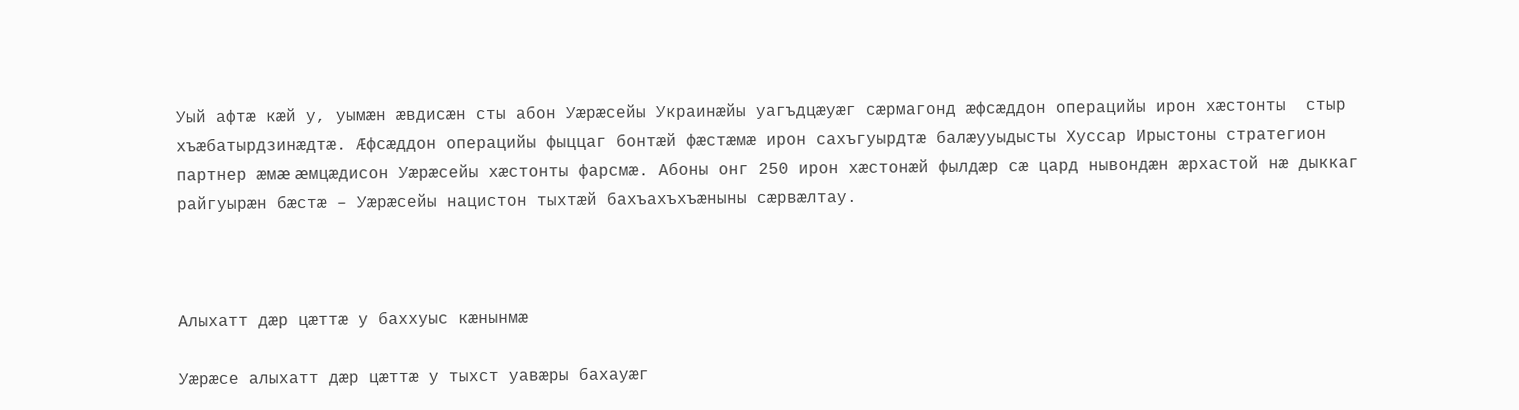Уый афтæ кæй у, уымæн æвдисæн сты абон Уæрæсейы Украинæйы уагъдцæуæг сæрмагонд æфсæддон операцийы ирон хæстонты  стыр хъæбатырдзинæдтæ. Æфсæддон операцийы фыццаг бонтæй фæстæмæ ирон сахъгуырдтæ балæууыдысты Хуссар Ирыстоны стратегион партнер æмæ æмцæдисон Уæрæсейы хæстонты фарсмæ. Абоны онг 250 ирон хæстонæй фылдæр сæ цард нывондæн æрхастой нæ дыккаг райгуырæн бæстæ – Уæрæсейы нацистон тыхтæй бахъахъхъæныны сæрвæлтау.



Алыхатт дæр цæттæ у баххуыс кæнынмæ

Уæрæсе алыхатт дæр цæттæ у тыхст уавæры бахауæг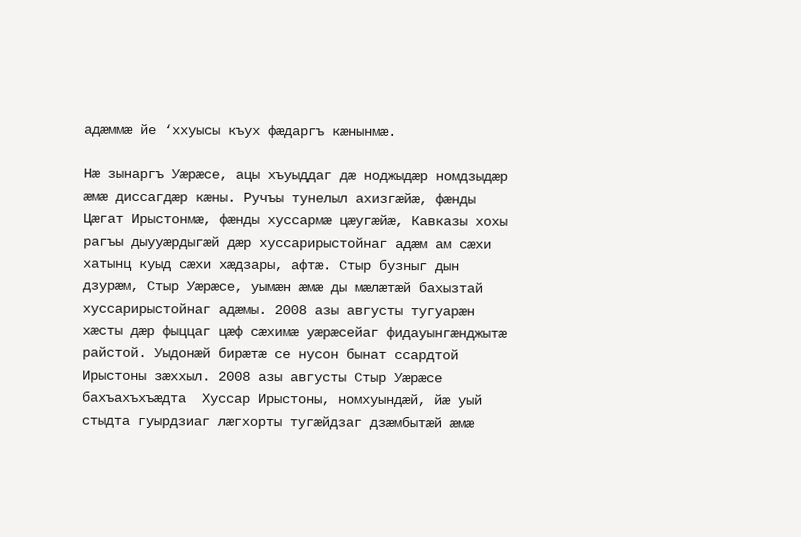адæммæ йе ‘ххуысы къух фæдаргъ кæнынмæ.

Нæ зынаргъ Уæрæсе, ацы хъуыддаг дæ ноджыдæр номдзыдæр æмæ диссагдæр кæны. Ручъы тунелыл ахизгæйæ, фæнды Цæгат Ирыстонмæ, фæнды хуссармæ цæугæйæ, Кавказы хохы рагъы дыууæрдыгæй дæр хуссарирыстойнаг адæм ам сæхи хатынц куыд сæхи хæдзары, афтæ. Стыр бузныг дын дзурæм, Стыр Уæрæсе, уымæн æмæ ды мæлæтæй бахызтай хуссарирыстойнаг адæмы. 2008 азы августы тугуарæн хæсты дæр фыццаг цæф сæхимæ уæрæсейаг фидауынгæнджытæ райстой. Уыдонæй бирæтæ се нусон бынат ссардтой Ирыстоны зæххыл. 2008 азы августы Стыр Уæрæсе бахъахъхъæдта  Хуссар Ирыстоны, номхуындæй, йæ уый стыдта гуырдзиаг лæгхорты тугæйдзаг дзæмбытæй æмæ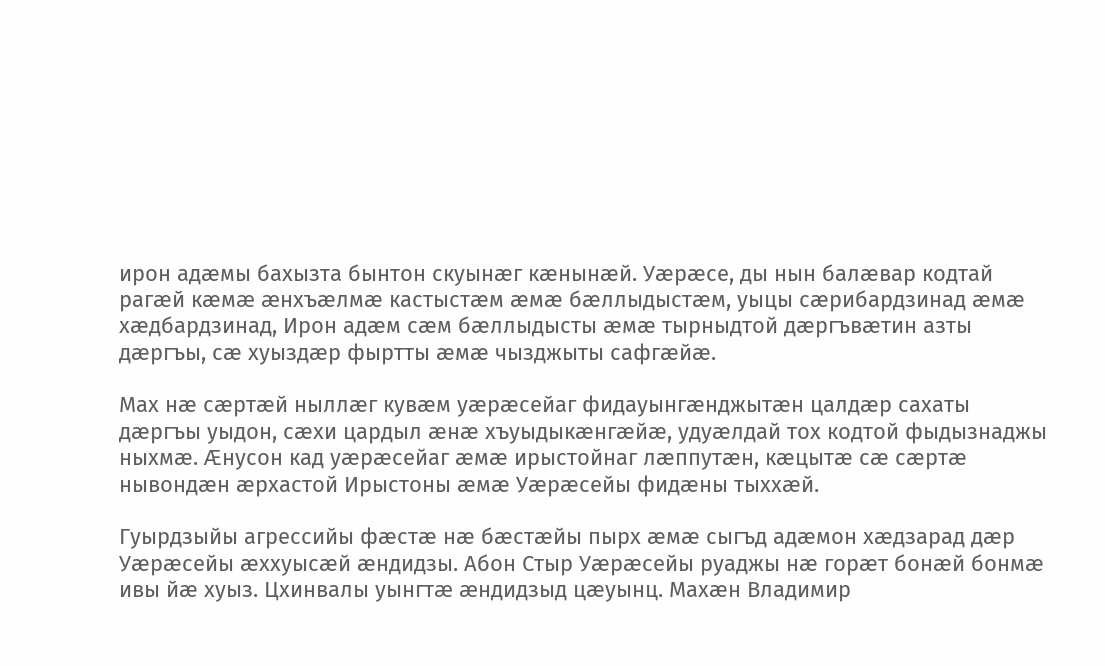ирон адæмы бахызта бынтон скуынæг кæнынæй. Уæрæсе, ды нын балæвар кодтай рагæй кæмæ æнхъæлмæ кастыстæм æмæ бæллыдыстæм, уыцы сæрибардзинад æмæ хæдбардзинад, Ирон адæм сæм бæллыдысты æмæ тырныдтой дæргъвæтин азты дæргъы, сæ хуыздæр фыртты æмæ чызджыты сафгæйæ.

Мах нæ сæртæй ныллæг кувæм уæрæсейаг фидауынгæнджытæн цалдæр сахаты дæргъы уыдон, сæхи цардыл æнæ хъуыдыкæнгæйæ, удуæлдай тох кодтой фыдызнаджы ныхмæ. Æнусон кад уæрæсейаг æмæ ирыстойнаг лæппутæн, кæцытæ сæ сæртæ нывондæн æрхастой Ирыстоны æмæ Уæрæсейы фидæны тыххæй.

Гуырдзыйы агрессийы фæстæ нæ бæстæйы пырх æмæ сыгъд адæмон хæдзарад дæр Уæрæсейы æххуысæй æндидзы. Абон Стыр Уæрæсейы руаджы нæ горæт бонæй бонмæ ивы йæ хуыз. Цхинвалы уынгтæ æндидзыд цæуынц. Махæн Владимир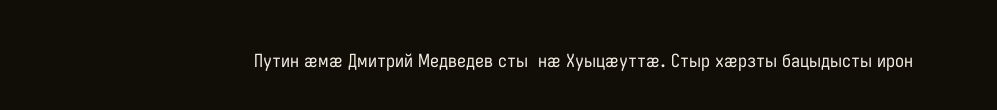Путин æмæ Дмитрий Медведев сты  нæ Хуыцæуттæ. Стыр хæрзты бацыдысты ирон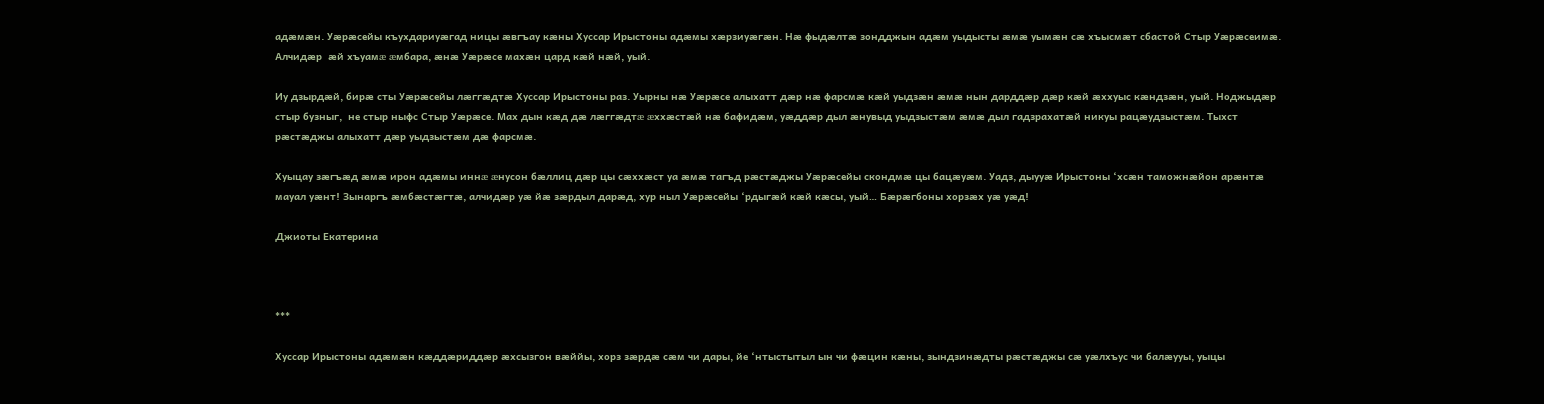адæмæн. Уæрæсейы къухдариуæгад ницы æвгъау кæны Хуссар Ирыстоны адæмы хæрзиуæгæн. Нæ фыдæлтæ зондджын адæм уыдысты æмæ уымæн сæ хъысмæт сбастой Стыр Уæрæсеимæ. Алчидæр  æй хъуамæ æмбара, æнæ Уæрæсе махæн цард кæй нæй, уый.

Иу дзырдæй, бирæ сты Уæрæсейы лæггæдтæ Хуссар Ирыстоны раз. Уырны нæ Уæрæсе алыхатт дæр нæ фарсмæ кæй уыдзæн æмæ нын дарддæр дæр кæй æххуыс кæндзæн, уый. Ноджыдæр стыр бузныг,  не стыр ныфс Стыр Уæрæсе. Мах дын кæд дæ лæггæдтæ æххæстæй нæ бафидæм, уæддæр дыл æнувыд уыдзыстæм æмæ дыл гадзрахатæй никуы рацæудзыстæм. Тыхст рæстæджы алыхатт дæр уыдзыстæм дæ фарсмæ.

Хуыцау зæгъæд æмæ ирон адæмы иннæ æнусон бæллиц дæр цы сæххæст уа æмæ тагъд рæстæджы Уæрæсейы скондмæ цы бацæуæм. Уадз, дыууæ Ирыстоны ‘хсæн таможнæйон арæнтæ мауал уæнт! Зынаргъ æмбæстæгтæ, алчидæр уæ йæ зæрдыл дарæд, хур ныл Уæрæсейы ‘рдыгæй кæй кæсы, уый… Бæрæгбоны хорзæх уæ уæд!

Джиоты Екатерина



***

Хуссар Ирыстоны адæмæн кæддæриддæр æхсызгон вæййы, хорз зæрдæ сæм чи дары, йе ‘нтыстытыл ын чи фæцин кæны, зындзинæдты рæстæджы сæ уæлхъус чи балæууы, уыцы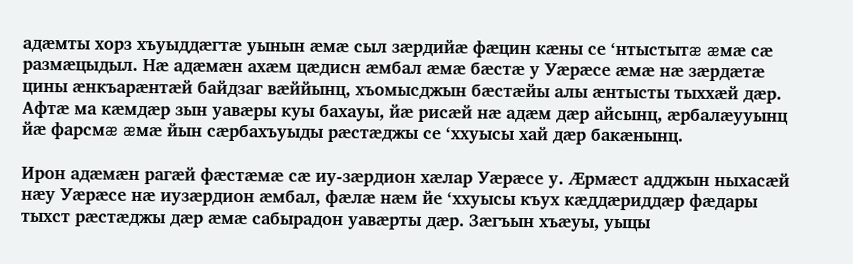адæмты хорз хъуыддæгтæ уынын æмæ сыл зæрдийæ фæцин кæны се ‘нтыстытæ æмæ сæ размæцыдыл. Нæ адæмæн ахæм цæдисн æмбал æмæ бæстæ у Уæрæсе æмæ нæ зæрдæтæ цины æнкъарæнтæй байдзаг вæййынц, хъомысджын бæстæйы алы æнтысты тыххæй дæр. Афтæ ма кæмдæр зын уавæры куы бахауы, йæ рисæй нæ адæм дæр айсынц, æрбалæууынц йæ фарсмæ æмæ йын сæрбахъуыды рæстæджы се ‘ххуысы хай дæр бакæнынц.

Ирон адæмæн рагæй фæстæмæ сæ иу-зæрдион хæлар Уæрæсе у. Æрмæст адджын ныхасæй нæу Уæрæсе нæ иузæрдион æмбал, фæлæ нæм йе ‘ххуысы къух кæддæриддæр фæдары тыхст рæстæджы дæр æмæ сабырадон уавæрты дæр. Зæгъын хъæуы, уыцы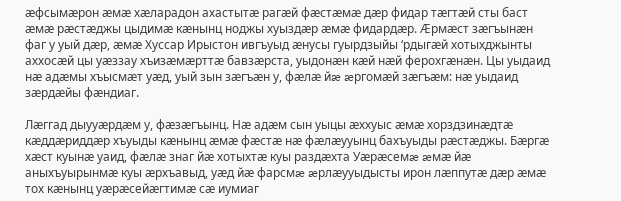æфсымæрон æмæ хæларадон ахастытæ рагæй фæстæмæ дæр фидар тæгтæй сты баст æмæ рæстæджы цыдимæ кæнынц ноджы хуыздæр æмæ фидардæр. Æрмæст зæгъынæн фаг у уый дæр, æмæ Хуссар Ирыстон ивгъуыд æнусы гуырдзыйы ‘рдыгæй хотыхджынты аххосæй цы уæззау хъизæмæрттæ бавзæрста, уыдонæн кæй нæй ферохгæнæн. Цы уыдаид нæ адæмы хъысмæт уæд, уый зын зæгъæн у, фæлæ йæ æргомæй зæгъæм: нæ уыдаид зæрдæйы фæндиаг.

Лæггад дыууæрдæм у, фæзæгъынц. Нæ адæм сын уыцы æххуыс æмæ хорздзинæдтæ кæддæриддæр хъуыды кæнынц æмæ фæстæ нæ фæлæууынц бахъуыды рæстæджы. Бæргæ хæст куынæ уаид, фæлæ знаг йæ хотыхтæ куы раздæхта Уæрæсемæ æмæ йæ аныхъуырынмæ куы æрхъавыд, уæд йæ фарсмæ æрлæууыдысты ирон лæппутæ дæр æмæ тох кæнынц уæрæсейæгтимæ сæ иумиаг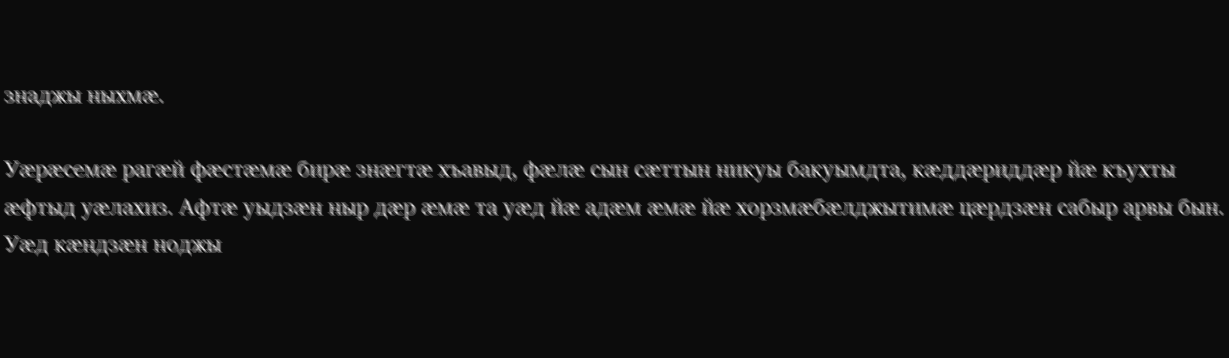знаджы ныхмæ.

Уæрæсемæ рагæй фæстæмæ бирæ знæгтæ хъавыд, фæлæ сын сæттын никуы бакуымдта, кæддæриддæр йæ къухты æфтыд уæлахиз. Афтæ уыдзæн ныр дæр æмæ та уæд йæ адæм æмæ йæ хорзмæбæлджытимæ цæрдзæн сабыр арвы бын. Уæд кæндзæн ноджы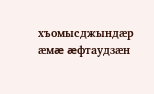хъомысджындæр æмæ æфтаудзæн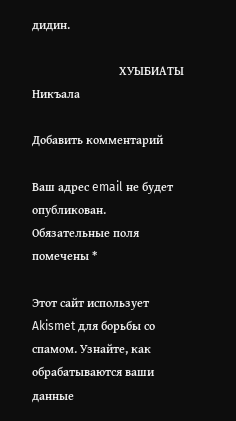дидин.

                             ХУЫБИАТЫ Никъала

Добавить комментарий

Ваш адрес email не будет опубликован. Обязательные поля помечены *

Этот сайт использует Akismet для борьбы со спамом. Узнайте, как обрабатываются ваши данные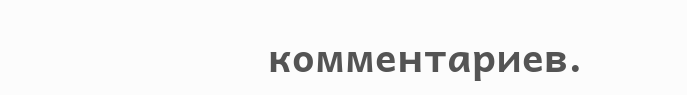комментариев.